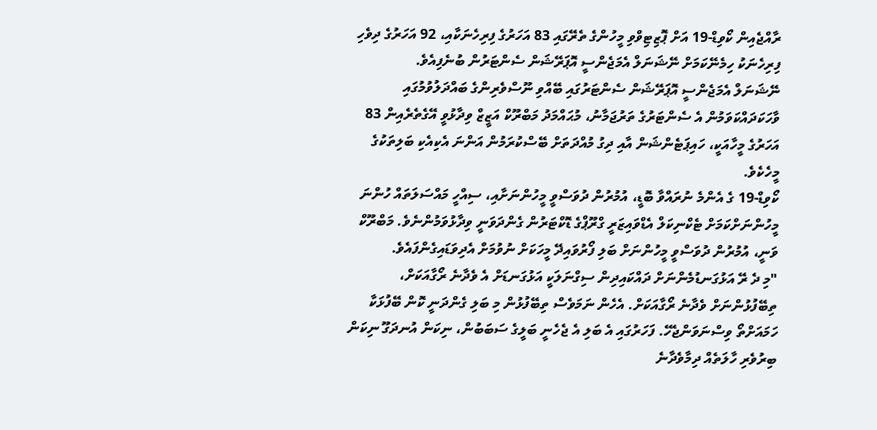ރާއްޖެއިން ކޯވިޑް-19 އަށް ޕޮޒިޓިވްވި މީހުންގެ ތެރޭގައި 83 އަހަރުގެ ފިރިހެނަކާއި، 92 އަހަރުގެ ދިވެހި ފިރިހެނަކު ހިމެނޭކަމަށް ނޭޝަނަލް އެމަޖެންސީ އޮޕަރޭޝަން ސެންޓަރުން ބުނެފިއެވެ.
ނޭޝަނަލް އެމަޖެންސީ އޮޕަރޭޝަން ސެންޓަރުގައި ބޭއްވި ނޫސްވެރިންގެ ބައްދަލުވުމުގައި ވާހަކަދައްކަވަމުން އެ ސެންޓަރުގެ ތަރުޖަމާނު، މުޙައްމަދު މަބްރޫކް އަޒީޒް ވިދާޅުވީ އޭގެތެރެއިން 83 އަހަރުގެ މީހާއަކީ، ހައިޕަޓެންޝަން އާއި ދިގު މުއްދަތަށް ބޭސްކުރަމުން އަންނަ އެކިއެކި ބަލިތަކުގެ މީހެކެވެ.
ކޯވިޑް-19 ގެ އެންމެ ނުރައްވާ ބޮޑީ، އުމުރުން ދުވަސްވީ މީހުންނަށާއި، ސިއްހީ މައްސަލަތައް ހުންނަ މީހުންނަށްކަމަށް ޓެކްނިކަލް އެޑްވައިޒަރީ ގްރޫޕްގެ ޑޮކްޓަރުން ގެންދަވަނީ ވިދާޅުވަމުންނެވެ. މަބްރޫކް ވަނީ، އުމުރުން ދުވަސްވީ މީހުންނަށް ބަލި ފޯރުވައިދޭ މީހަކަށް ނުވުމަށް އެދިވަޑައިގެންފައެވެ.
"މި ދެ ރޭ އަޅުގަނޑުމެންނަށް ދައްކައިދިން ސިގްނަލަކީ އަޅުގަނޑަށް އެ ވެދާނެ ރޯގާއަކަށް، ތިބޭފުޅުންނަށް ވެދާނެ ރޯގާއަކަށް. އެހެން ނަމަވެސް ތިބޭފުޅުން މި ބަލި ގެންދަނީ ކޮން ބޭފުޅަކާ ހަމައަށްތޯ ވިސްނަވަންޖެހޭ. ފަހަރުގައި އެ ބަލި އެ ޖެހެނީ ބަލީގެ ސަބަބުން، ނިކަން އުނދަގޫ ނިކަން ބިރުވެރި ހާލަތެއް ދިމާވެދާނެ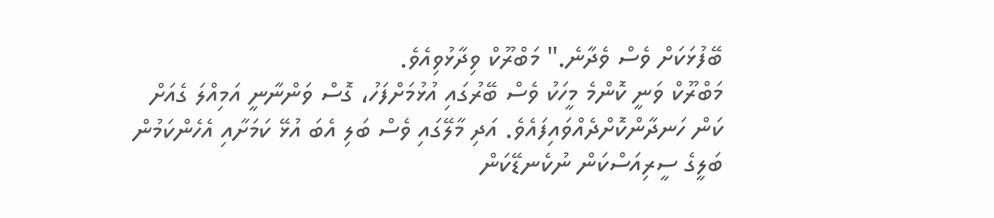ބޭފުޅަކަށް ވެސް ވެދާނެ." މަބްރޫކް ވިދާޅުވިއެވެ.
މަބްރޫކް ވަނީ ކޮންމެ މީހަކު ވެސް ބޭރުގައި އުޅުމަށްފަހު، ގޮސް ވަންނާނީ އަމިއްލަ ގެއަށް ކަން ހަނދާންކޮށްދެއްވައިފައެވެ. އަދި މާލޭގައި ވެސް ބަލި އެބަ އުޅޭ ކަމަށާއި އެހެންކަމުން ބަލީގެ ސީރިއަސްކަން ނުކެނޑޭކަން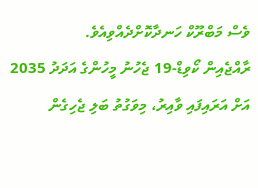ވެސް މަބްރޫކް ހަނދާކޮށްދެއްވިއެވެ.
ރާއްޖެއިން ކޯވިޑް-19 ޖެހުނު މީހުންގެ އަދަދު 2035 އަށް އަރައިފައި ވާއިރު، މިވަގުތު ބަލި ޖެހިގެން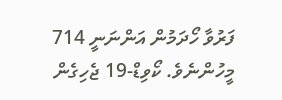ފަރުވާ ހޯދަމުން އަންނަނީ 714 މީހުންނެވެ. ކޯވިޑް-19 ޖެހިގެން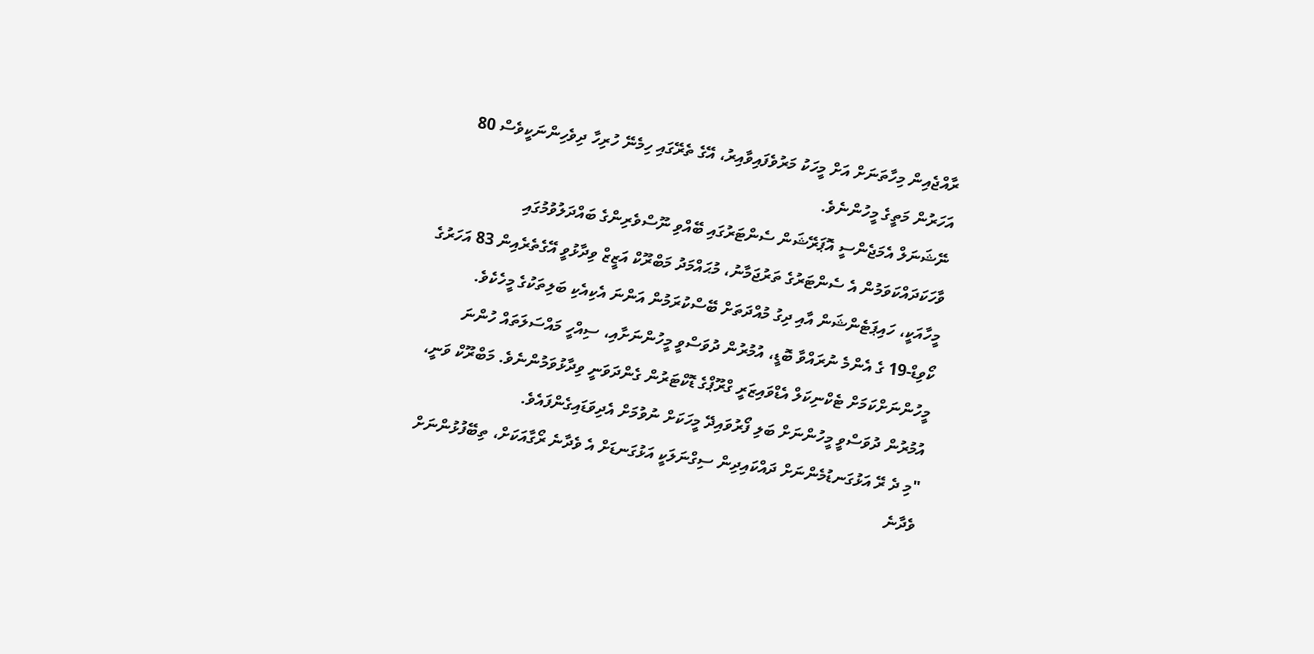ރާއްޖެއިން މިހާތަނަށް އަށް މީހަކު މަރުވެފައިވާއިރު، އޭގެ ތެރޭގައި ހިމެނޭ ހުރިހާ ދިވެހިންނަކީވެސް 80 އަހަރުން މަތީގެ މީހުންނެވެ.
ނޭޝަނަލް އެމަޖެންސީ އޮޕަރޭޝަން ސެންޓަރުގައި ބޭއްވި ނޫސްވެރިންގެ ބައްދަލުވުމުގައި ވާހަކަދައްކަވަމުން އެ ސެންޓަރުގެ ތަރުޖަމާނު، މުޙައްމަދު މަބްރޫކް އަޒީޒް ވިދާޅުވީ އޭގެތެރެއިން 83 އަހަރުގެ މީހާއަކީ، ހައިޕަޓެންޝަން އާއި ދިގު މުއްދަތަށް ބޭސްކުރަމުން އަންނަ އެކިއެކި ބަލިތަކުގެ މީހެކެވެ.
ކޯވިޑް-19 ގެ އެންމެ ނުރައްވާ ބޮޑީ، އުމުރުން ދުވަސްވީ މީހުންނަށާއި، ސިއްހީ މައްސަލަތައް ހުންނަ މީހުންނަށްކަމަށް ޓެކްނިކަލް އެޑްވައިޒަރީ ގްރޫޕްގެ ޑޮކްޓަރުން ގެންދަވަނީ ވިދާޅުވަމުންނެވެ. މަބްރޫކް ވަނީ، އުމުރުން ދުވަސްވީ މީހުންނަށް ބަލި ފޯރުވައިދޭ މީހަކަށް ނުވުމަށް އެދިވަޑައިގެންފައެވެ.
"މި ދެ ރޭ އަޅުގަނޑުމެންނަށް ދައްކައިދިން ސިގްނަލަކީ އަޅުގަނޑަށް އެ ވެދާނެ ރޯގާއަކަށް، ތިބޭފުޅުންނަށް ވެދާނެ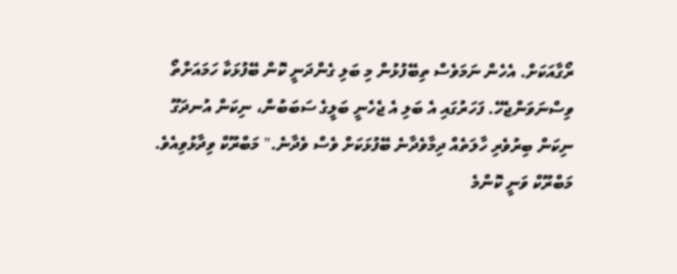ރޯގާއަކަށް. އެހެން ނަމަވެސް ތިބޭފުޅުން މި ބަލި ގެންދަނީ ކޮން ބޭފުޅަކާ ހަމައަށްތޯ ވިސްނަވަންޖެހޭ. ފަހަރުގައި އެ ބަލި އެ ޖެހެނީ ބަލީގެ ސަބަބުން، ނިކަން އުނދަގޫ ނިކަން ބިރުވެރި ހާލަތެއް ދިމާވެދާނެ ބޭފުޅަކަށް ވެސް ވެދާނެ." މަބްރޫކް ވިދާޅުވިއެވެ.
މަބްރޫކް ވަނީ ކޮންމެ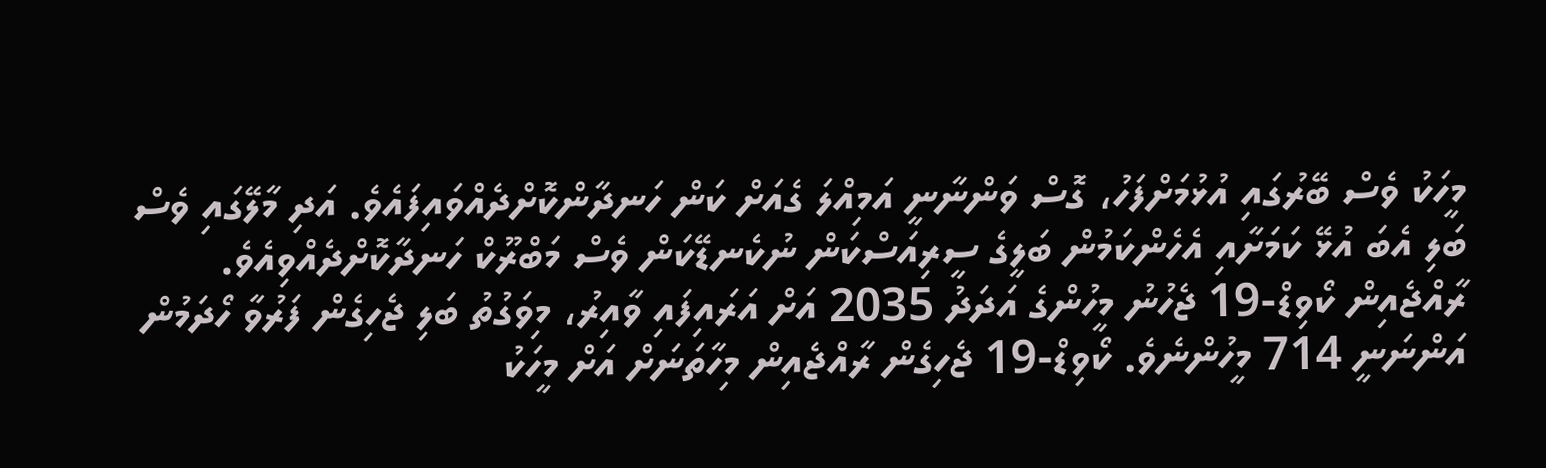މީހަކު ވެސް ބޭރުގައި އުޅުމަށްފަހު، ގޮސް ވަންނާނީ އަމިއްލަ ގެއަށް ކަން ހަނދާންކޮށްދެއްވައިފައެވެ. އަދި މާލޭގައި ވެސް ބަލި އެބަ އުޅޭ ކަމަށާއި އެހެންކަމުން ބަލީގެ ސީރިއަސްކަން ނުކެނޑޭކަން ވެސް މަބްރޫކް ހަނދާކޮށްދެއްވިއެވެ.
ރާއްޖެއިން ކޯވިޑް-19 ޖެހުނު މީހުންގެ އަދަދު 2035 އަށް އަރައިފައި ވާއިރު، މިވަގުތު ބަލި ޖެހިގެން ފަރުވާ ހޯދަމުން އަންނަނީ 714 މީހުންނެވެ. ކޯވިޑް-19 ޖެހިގެން ރާއްޖެއިން މިހާތަނަށް އަށް މީހަކު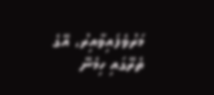މަރުވެފައިވާއިރު، އޭގެ ތެރޭގައި ހިމެނޭ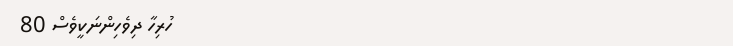ހުރިހާ ދިވެހިންނަކީވެސް 80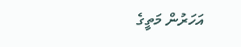އަހަރުން މަތީގެ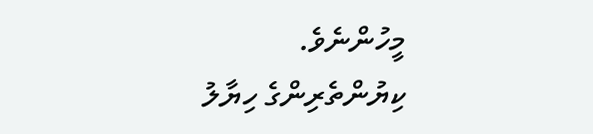މީހުންނެވެ.
ކިޔުންތެރިންގެ ހިޔާލު